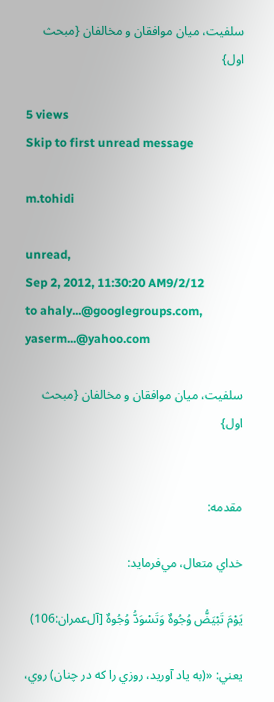سلفيت، ميان موافقان و مخالفان {مبحث اول}

5 views
Skip to first unread message

m.tohidi

unread,
Sep 2, 2012, 11:30:20 AM9/2/12
to ahaly...@googlegroups.com, yaserm...@yahoo.com

سلفيت، ميان موافقان و مخالفان {مبحث اول}


مقدمه:

خداي متعال، مي‌فرمايد:

يَوْمَ تَبْيَضُّ وُجُوهٌ وَتَسْوَدُّ وُجُوهٌ [آل‌عمران:106)

يعني: «(به ياد آوريد، روزي را كه در چنان) روي،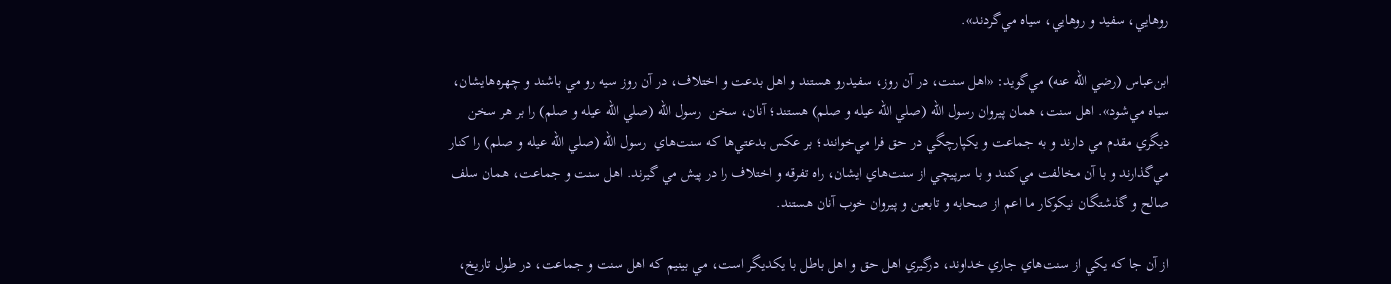روهايي، سفيد و روهايي، سياه مي‌گردند».

ابن‌عباس (رضي الله عنه) مي‌گويد: «اهل سنت، در آن روز، سفيدرو هستند و اهل بدعت و اختلاف، در آن روز سيه‌ رو مي‌ باشند و چهره‌هايشان، سياه مي‌شود». اهل سنت، همان پيروان رسول‌ الله (صلي الله عيله و صلم) هستند؛ آنان، سخن  رسول‌ الله (صلي الله عيله و صلم) را بر هر سخن ديگري مقدم مي‌ دارند و به جماعت و يكپارچگي در حق فرا مي‌خوانند؛ بر عكس بدعتي‌ها كه سنت‌هاي  رسول‌ الله (صلي الله عيله و صلم) را كنار مي‌گذارند و با آن مخالفت مي‌كنند و با سرپيچي از سنت‌هاي ايشان، راه تفرقه و اختلاف را در پيش مي‌‌ گيرند. اهل سنت و جماعت، همان سلف صالح و گذشتگان نيكوكار ما اعم از صحابه و تابعين و پيروان خوب آنان هستند.

از آن‌ جا كه يكي از سنت‌هاي جاري خداوند، درگيري اهل حق و اهل باطل با يكديگر است، مي‌ بينيم كه اهل سنت و جماعت، در طول تاريخ،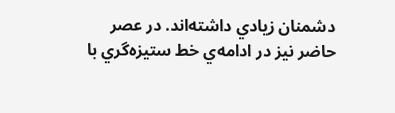دشمنان زيادي داشته‌اند. در عصر حاضر نيز در ادامه‌ي خط ستيزه‌گري با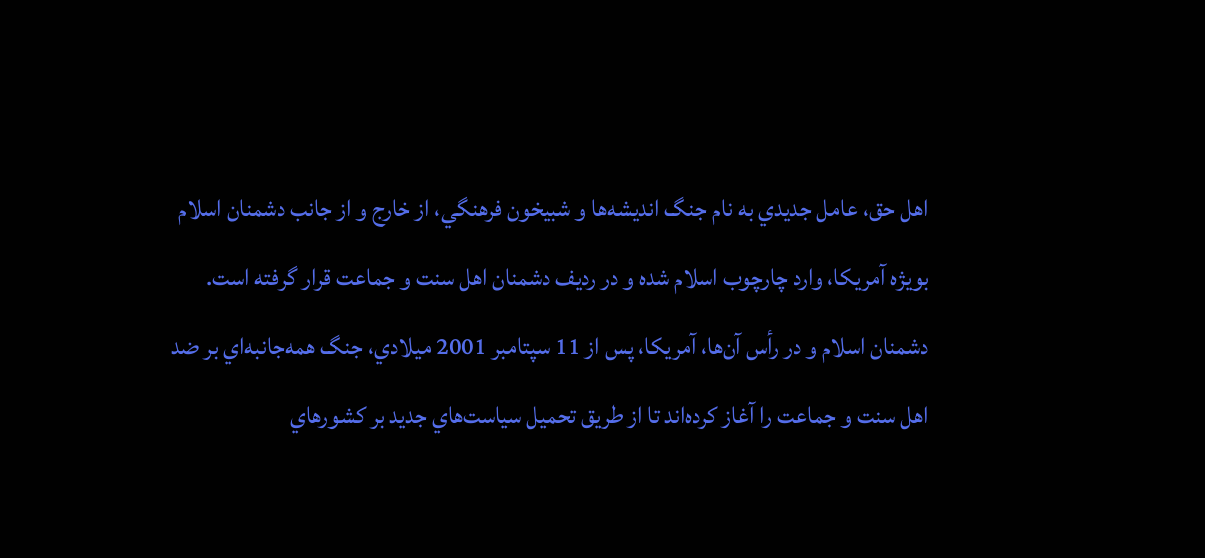اهل حق، عامل جديدي به نام جنگ انديشه‌ها و شبيخون فرهنگي، از خارج و از جانب دشمنان اسلام بويژه آمريكا، وارد چارچوب اسلام شده و در رديف دشمنان اهل سنت و جماعت قرار گرفته است. دشمنان اسلام و در رأس آن‌ها، آمريكا، پس از 11 سپتامبر 2001 ميلادي، جنگ همه‌جانبه‌اي بر ضد اهل سنت و جماعت را آغاز كرده‌اند تا از طريق تحميل سياست‌هاي جديد بر كشورهاي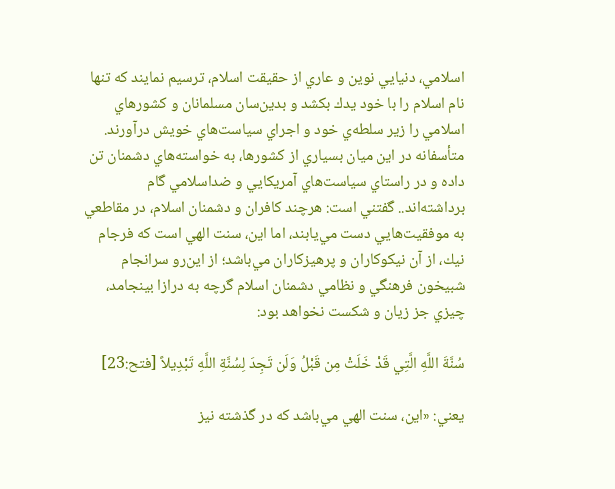اسلامي، دنيايي نوين و عاري از حقيقت اسلام، ترسيم نمايند كه تنها نام اسلام را با خود يدك بكشد و بدين‌سان مسلمانان و كشورهاي اسلامي را زير سلطه‌ي خود و اجراي سياست‌هاي خويش درآورند. متأسفانه در اين ميان بسياري از كشورها، به خواسته‌هاي دشمنان تن داده‌ و در راستاي سياست‌هاي آمريكايي و ضداسلامي گام برداشته‌اند.. گفتني است: هرچند كافران و دشمنان اسلام، در مقاطعي به موفقيت‌هايي دست مي‌يابند، اما اين، سنت الهي است كه فرجام نيك، از آن نيكوكاران و پرهيزكاران مي‌باشد؛ از اين‌رو سرانجام شبيخون فرهنگي و نظامي دشمنان اسلام گرچه به درازا بينجامد، چيزي جز زيان و شكست نخواهد بود:

سُنَّةَ اللَّهِ الَّتِي قَدْ خَلَتْ مِن قَبْلُ وَلَن تَجِدَ لِسُنَّةِ اللَّهِ تَبْدِيلاً [فتح:23]

يعني: «اين، سنت الهي مي‌باشد كه در گذشته نيز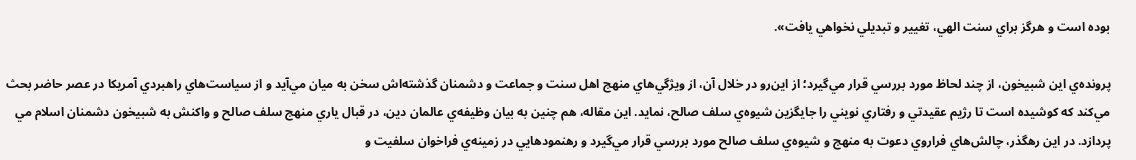بوده است و هرگز براي سنت الهي، تغيير و تبديلي نخواهي يافت».

پرونده‌ي اين شبيخون، از چند لحاظ مورد بررسي قرار مي‌گيرد؛ از اين‌رو در خلال آن، از ويژگي‌هاي منهج اهل سنت و جماعت و دشمنان گذشته‌اش سخن به ميان مي‌آيد و از سياست‌هاي راهبردي آمريكا در عصر حاضر بحث مي‌كند كه كوشيده است تا رژيم عقيدتي و رفتاري نويني را جايگزين شيوه‌ي سلف صالح، نمايد. اين مقاله، هم‌ چنين به بيان وظيفه‌ي عالمان دين، در قبال ياري منهج سلف صالح و واكنش به شبيخون دشمنان اسلام مي‌ پردازد. در اين رهگذر، چالش‌هاي فراروي دعوت به منهج و شيوه‌ي سلف صالح مورد بررسي قرار مي‌گيرد و رهنمودهايي در زمينه‌ي فراخوان سلفيت و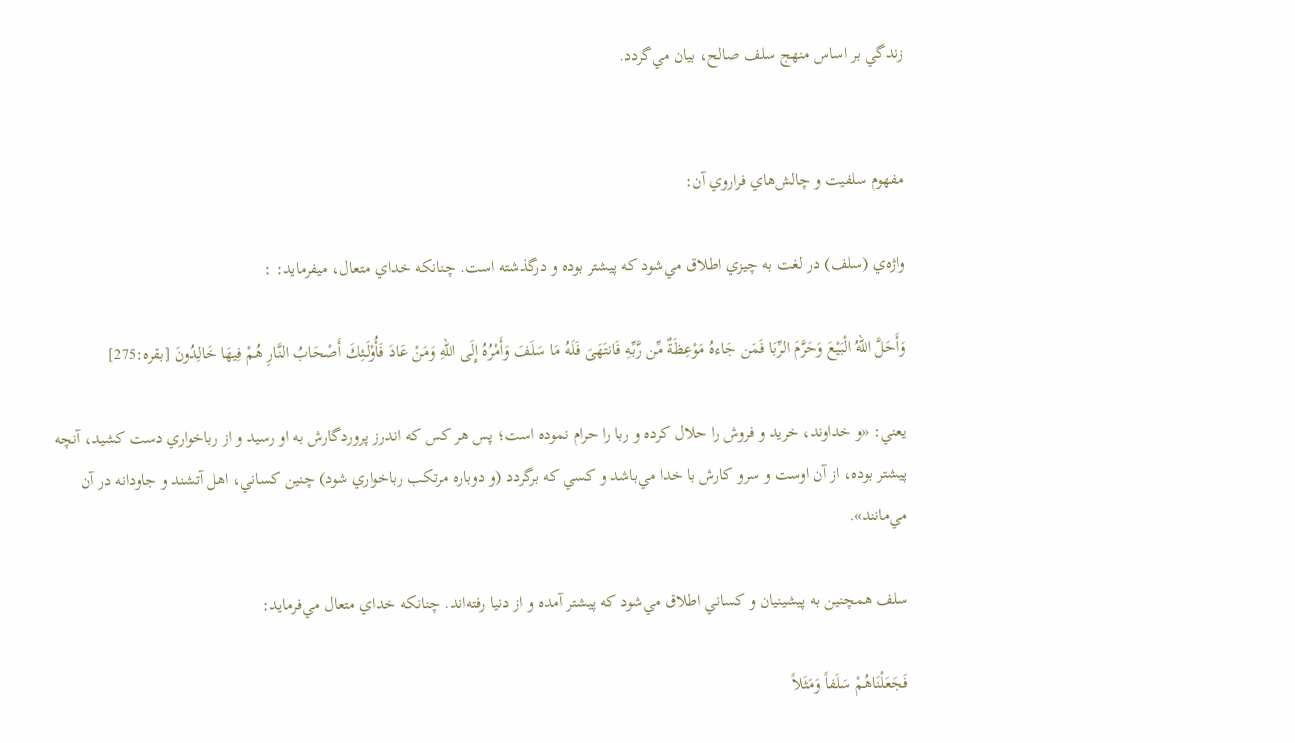زندگي بر اساس منهج سلف صالح، بيان مي‌گردد.


مفهوم سلفيت و چالش‌هاي فراروي آن:

واژه‌ي (سلف) در لغت به چيزي اطلاق مي‌شود كه پيشتر بوده و درگذشته است. چنانكه خداي متعال، ميفرمايد: :

وَأَحَلَّ اللّهُ الْبَيْعَ وَحَرَّمَ الرِّبَا فَمَن جَاءهُ مَوْعِظَةٌ مِّن رَّبِّهِ فَانتَهَىَ فَلَهُ مَا سَلَفَ وَأَمْرُهُ إِلَى اللّهِ وَمَنْ عَادَ فَأُوْلَـئِكَ أَصْحَابُ النَّارِ هُمْ فِيهَا خَالِدُونَ [بقره:275]

يعني: «و خداوند، خريد و فروش را حلال كرده و ربا را حرام نموده است؛ پس هر كس كه اندرز پروردگارش به او رسيد و از رباخواري دست كشيد، آنچه پيشتر بوده، از آن اوست و سرو كارش با خدا مي‌باشد و كسي كه برگردد (و دوباره مرتكب رباخواري شود) چنين كساني، اهل آتشند و جاودانه در آن مي‌مانند».

سلف همچنين به پيشينيان و كساني اطلاق مي‌شود كه پيشتر آمده و از دنيا رفته‌اند. چنانكه خداي متعال مي‌فرمايد:

فَجَعَلْنَاهُمْ سَلَفاً وَمَثَلاً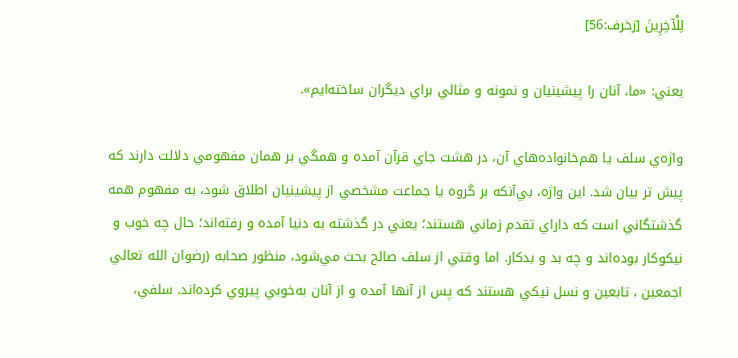لِلْآخِرِينَ [زخرف:56]

يعني: «ما، آنان را پيشينيان و نمونه و مثالي براي ديگران ساخته‌ايم».

واژه‌ي سلف يا هم‌خانواده‌هاي آن، در هشت جاي قرآن آمده و همگي بر همان مفهومي دلالت دارند كه پيش تر بيان شد. اين واژه، بي‌آنكه بر گروه يا جماعت مشخصي از پيشينيان اطلاق شود، به مفهوم همه گذشتگاني است كه داراي تقدم زماني هستند؛ يعني در گذشته به دنيا آمده و رفته‌اند؛ حال چه خوب و نيكوكار بوده‌اند و چه بد و بدكار. اما وقتي از سلف صالح بحث مي‌شود، منظور صحابه (رضوان الله تعالي اجمعين ، تابعين و نسل نيكي هستند كه پس از آنها آمده و از آنان به‌خوبي پيروي كرده‌اند. سلفي،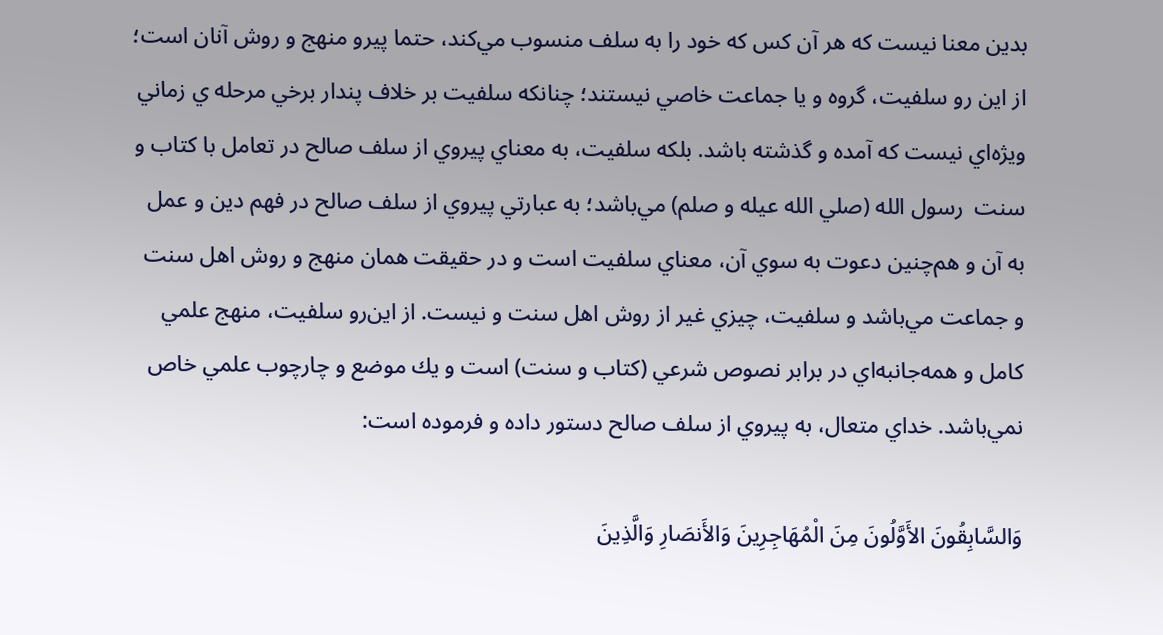بدين معنا نيست كه هر آن كس كه خود را به سلف منسوب مي‌كند، حتما پيرو منهج و روش آنان است؛ از اين‌ رو سلفيت، گروه و يا جماعت خاصي نيستند؛ چنانكه سلفيت بر خلاف پندار برخي مرحله‌ ي زماني ويژه‌اي نيست كه آمده و گذشته باشد. بلكه سلفيت، به معناي پيروي از سلف صالح در تعامل با كتاب و سنت  رسول‌ الله (صلي الله عيله و صلم) مي‌باشد؛ به عبارتي پيروي از سلف صالح در فهم دين و عمل به آن و هم‌چنين دعوت به سوي آن، معناي سلفيت است و در حقيقت همان منهج و روش اهل سنت و جماعت مي‌باشد و سلفيت، چيزي غير از روش اهل سنت و نيست. از اين‌رو سلفيت، منهج علمي كامل و همه‌جانبه‌اي در برابر نصوص شرعي (كتاب و سنت) است و يك موضع و چارچوب علمي خاص نمي‌باشد. خداي متعال، به پيروي از سلف صالح دستور داده و فرموده است:

وَالسَّابِقُونَ الأَوَّلُونَ مِنَ الْمُهَاجِرِينَ وَالأَنصَارِ وَالَّذِينَ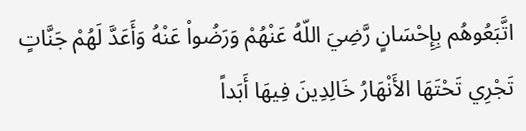اتَّبَعُوهُم بِإِحْسَانٍ رَّضِيَ اللّهُ عَنْهُمْ وَرَضُواْ عَنْهُ وَأَعَدَّ لَهُمْ جَنَّاتٍ تَجْرِي تَحْتَهَا الأَنْهَارُ خَالِدِينَ فِيهَا أَبَداً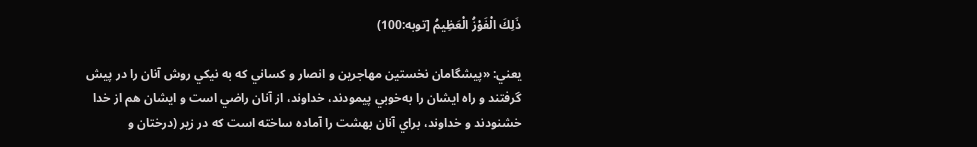ذَلِكَ الْفَوْزُ الْعَظِيمُ [توبه:100)

يعني: «پيشگامان نخستين مهاجرين و انصار و كساني كه به نيكي روش آنان را در پيش گرفتند و راه ايشان را به‌خوبي پيمودند، خداوند، از آنان راضي است و ايشان هم از خدا خشنودند و خداوند، براي آنان بهشت را آماده ساخته است كه در زير (درختان و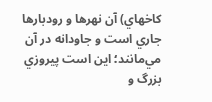كاخهاي) آن نهرها و رودبارها جاري است و جاودانه در آن مي‌مانند؛ اين است پيروزي بزرگ و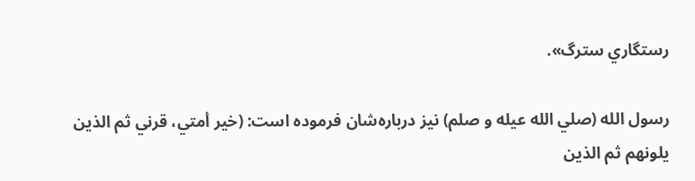رستگاري سترگ».

رسول‌ الله (صلي الله عيله و صلم) نيز درباره‌شان فرموده است: (خير أمتي، قرني ثم الذين يلونهم ثم الذين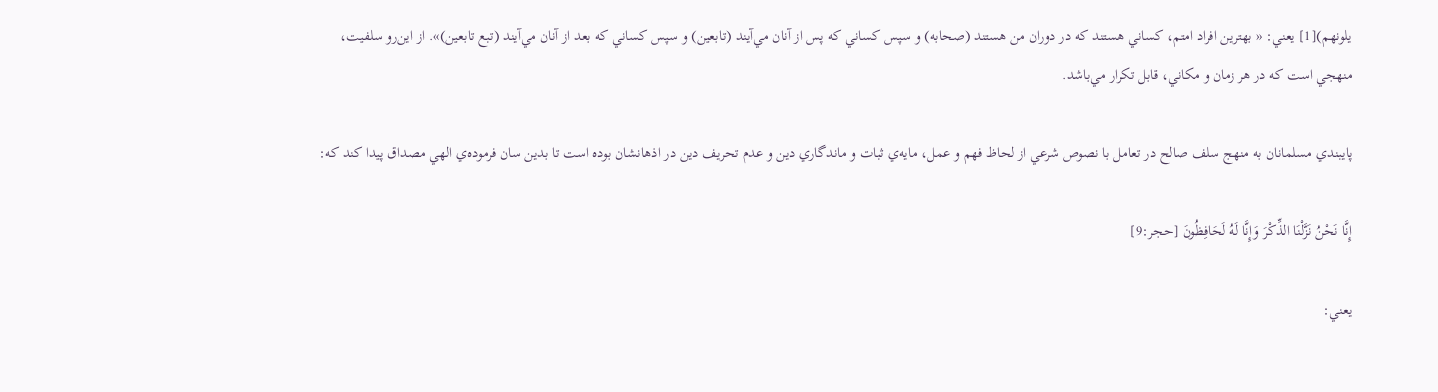يلونهم)[1] يعني: « بهترين افراد امتم، كساني هستند كه در دوران من هستند (صحابه) و سپس كساني كه پس از آنان مي‌آيند (تابعين) و سپس كساني كه بعد از آنان مي‌آيند (تبع تابعين)». از اين‌رو سلفيت، منهجي است كه در هر زمان و مكاني، قابل تكرار مي‌باشد.

پايبندي مسلمانان به منهج سلف صالح در تعامل با نصوص شرعي از لحاظ فهم و عمل، مايه‌ي ثبات و ماندگاري دين و عدم تحريف دين در اذهانشان بوده است تا بدين سان فرموده‌ي الهي مصداق پيدا كند كه:

إِنَّا نَحْنُ نَزَّلْنَا الذِّكْرَ وَإِنَّا لَهُ لَحَافِظُونَ [حجر:9]

يعني: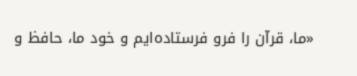«ما، قرآن را فرو فرستاده‌ايم و خود ما، حافظ و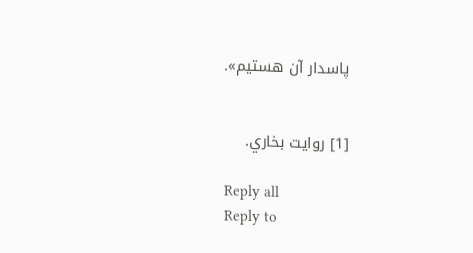پاسدار آن هستيم».


[1] روايت بخاري.

Reply all
Reply to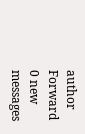author
Forward
0 new messages